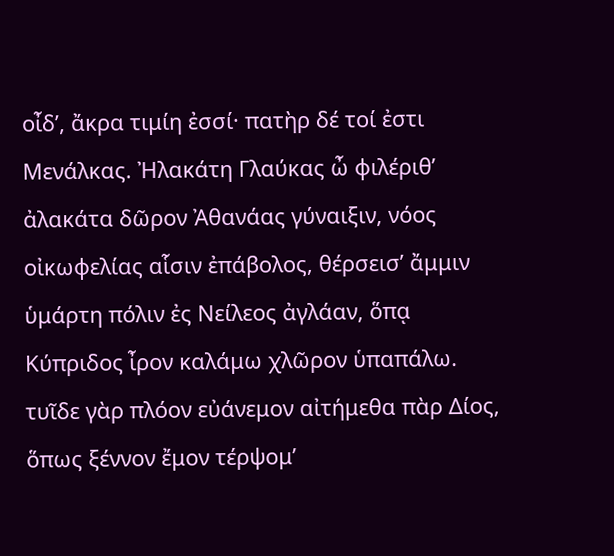οἶδʼ, ἄκρα τιμίη ἐσσί· πατὴρ δέ τοί ἐστι Μενάλκας. Ἠλακάτη Γλαύκας ὦ φιλέριθʼ ἀλακάτα δῶρον Ἀθανάας γύναιξιν, νόος οἰκωφελίας αἷσιν ἐπάβολος, θέρσεισʼ ἄμμιν ὑμάρτη πόλιν ἐς Νείλεος ἀγλάαν, ὅπᾳ Κύπριδος ἶρον καλάμω χλῶρον ὑπαπάλω. τυῖδε γὰρ πλόον εὐάνεμον αἰτήμεθα πὰρ Δίος, ὅπως ξέννον ἔμον τέρψομʼ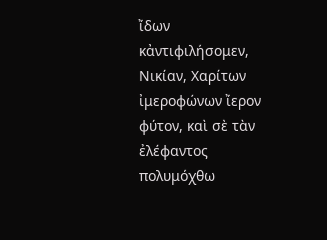ἴδων κἀντιφιλήσομεν, Νικίαν, Χαρίτων ἰμεροφώνων ἴερον φύτον, καὶ σὲ τὰν ἐλέφαντος πολυμόχθω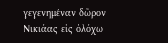γεγενημέναν δῶρον Νικιάας εἰς ὀλόχω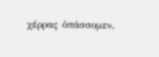χέρρας ὀπάσσομεν,